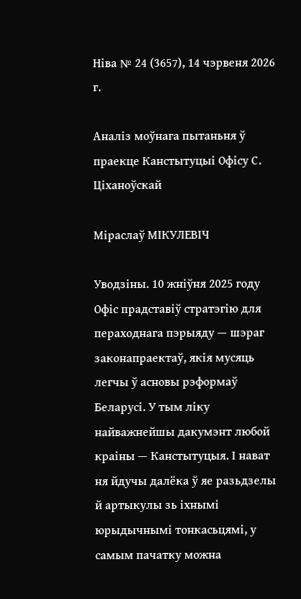Ніва № 24 (3657), 14 чэрвеня 2026 г.

Аналіз моўнага пытаньня ў праекце Канстытуцыі Офісу С. Ціханоўскай

Міраслаў МІКУЛЕВІЧ

Уводзіны. 10 жніўня 2025 году Офіс прадставіў стратэгію для пераходнага пэрыяду — шэраг законапраектаў, якія мусяць легчы ў асновы рэформаў Беларусі. У тым ліку найважнейшы дакумэнт любой краіны — Канстытуцыя. І нават ня йдучы далёка ў яе разьдзелы й артыкулы зь іхнымі юрыдычнымі тонкасьцямі, у самым пачатку можна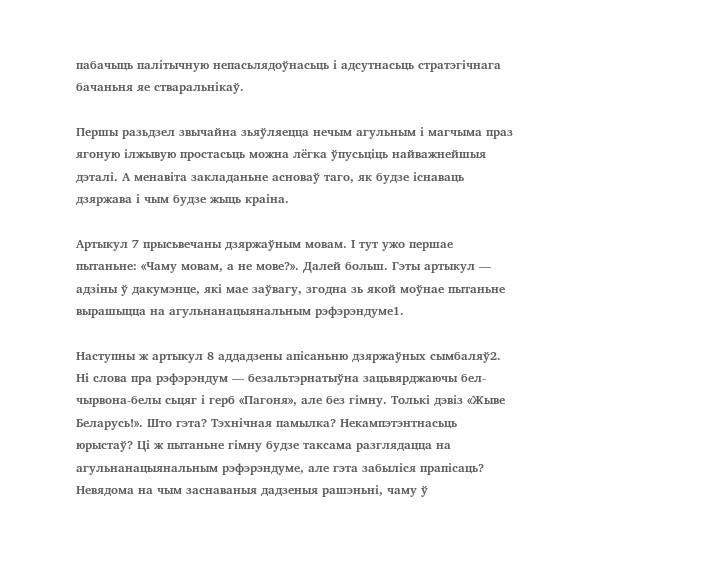пабачыць палітычную непасьлядоўнасьць і адсутнасьць стратэгічнага бачаньня яе стваральнікаў.

Першы разьдзел звычайна зьяўляецца нечым агульным і магчыма праз ягоную ілжывую простасьць можна лёгка ўпусьціць найважнейшыя дэталі. А менавіта закладаньне асноваў таго, як будзе існаваць дзяржава і чым будзе жыць краіна.

Артыкул 7 прысьвечаны дзяржаўным мовам. І тут ужо першае пытаньне: «Чаму мовам, а не мове?». Далей больш. Гэты артыкул — адзіны ў дакумэнце, які мае заўвагу, згодна зь якой моўнае пытаньне вырашыцца на агульнанацыянальным рэфэрэндуме1.

Наступны ж артыкул 8 аддадзены апісаньню дзяржаўных сымбаляў2. Ні слова пра рэфэрэндум — безальтэрнатыўна зацьвярджаючы бел-чырвона-белы сьцяг і герб «Пагоня», але без гімну. Толькі дэвіз «Жыве Беларусь!». Што гэта? Тэхнічная памылка? Некампэтэнтнасьць юрыстаў? Ці ж пытаньне гімну будзе таксама разглядацца на агульнанацыянальным рэфэрэндуме, але гэта забыліся прапісаць? Невядома на чым заснаваныя дадзеныя рашэньні, чаму ў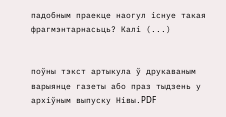падобным праекце наогул існуе такая фрагмэнтарнасьць? Калі (...)


поўны тэкст артыкула ў друкаваным варыянце газеты або праз тыдзень у архіўным выпуску Нівы.PDF